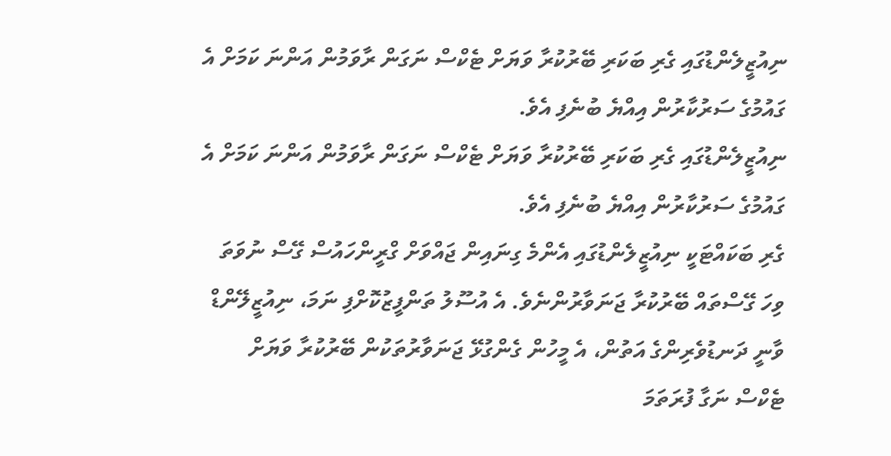ނިއުޒީލެންޑުގައި ގެރި ބަކަރި ބޭރުކުރާ ވަޔަށް ޓެކްސް ނަގަން ރާވަމުން އަންނަ ކަމަށް އެ ގައުމުގެ ސަރުކާރުން އިއްޔެ ބުނެފި އެވެ.
ނިއުޒީލެންޑުގައި ގެރި ބަކަރި ބޭރުކުރާ ވަޔަށް ޓެކްސް ނަގަން ރާވަމުން އަންނަ ކަމަށް އެ ގައުމުގެ ސަރުކާރުން އިއްޔެ ބުނެފި އެވެ.
ގެރި ބަކައްޓަކީ ނިއުޒީލެންޑުގައި އެންމެ ގިނައިން ޖައްވަށް ގްރީންހައުސް ގޭސް ނުވަތަ ވިހަ ގޭސްތައް ބޭރުކުރާ ޖަނަވާރުންނެވެ. އެ އުސޫލު ތަންފީޒުކޮށްފި ނަމަ، ނިއުޒީލޭންޑް ވާނީ ދަނޑުވެރިންގެ އަތުން، އެ މީހުން ގެންގުޅޭ ޖަނަވާރުތަކުން ބޭރުކުރާ ވަޔަށް ޓެކްސް ނަގާ ފުރަތަމަ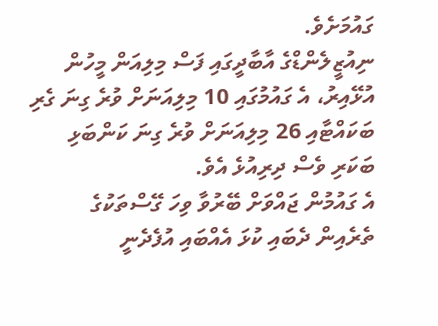ގައުމަށެވެ.
ނިއުޒީލެންޑްގެ އާބާދީގައި ފަސް މިލިއަން މީހުން އުޅޭއިރު، އެ ގައުމުގައި 10 މިލިއަނަށް ވުރެ ގިނަ ގެރި ބަކައްޓާއި 26 މިލިއަނަށް ވުރެ ގިނަ ކަންބަޅި ބަކަރި ވެސް ދިރިއުޅެ އެވެ.
އެ ގައުމުން ޖައްވަށް ބޭރުވާ ވިހަ ގޭސްތަކުގެ ތެރެއިން ދެބައި ކުޅަ އެއްބައި އުފެދެނީ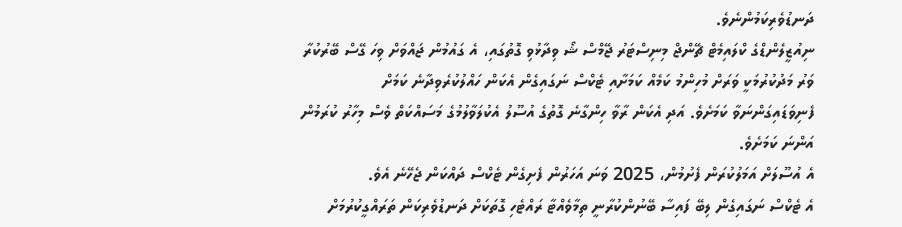ދަނޑުވެރިކަމުންނެވެ.
ނިއުޒީލެންޑްގެ ކްލައިމެޓް ޗޭންޖް މިނިސްޓަރު ޖޭމްސް ޝޯ ވިދާޅުވި ގޮތުގައި، އެ ގައުމުން ޖައްވަށް ވިހަ ގޭސް ބޭރުކުރާ ވަރު މަދުކުރުމަކީ ވަރަށް މުހިންމު ކަމެއް ކަމަށާއި ޓެކްސް ނަގައިގެން އެކަން ހައްލުކުރެވިދާނެ ކަމަށް ފެނިވަޑައިގަންނަވާ ކަމަށެވެ. އަދި އެކަން ރާވާ ހިންގާނެ ގޮތުގެ އުސޫލު އެކުލަވާލުމުގެ މަސައްކަތް ވެސް މިހާރު ކުރަމުން އަންނަ ކަމަށެވެ.
އެ އުސޫލަށް އަމަލުކުރަން ފެށުމުން، 2025 ވަނަ އަހަރުން ފެށިގެން ޓެކްސް ދައްކަން ޖެހޭނެ އެވެ.
އެ ޓެކްސް ނަގައިގެން ލިބޭ ފައިސާ ބޭނުންކުރާނީ ތިމާވެއްޓާ ރައްޓެހި ގޮތަކަށް ދަނޑުވެރިކަން ތަރައްގީކުރުމަށް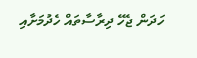ހަދަން ޖެހޭ ދިރާސާތައް ހެދުމަށާއި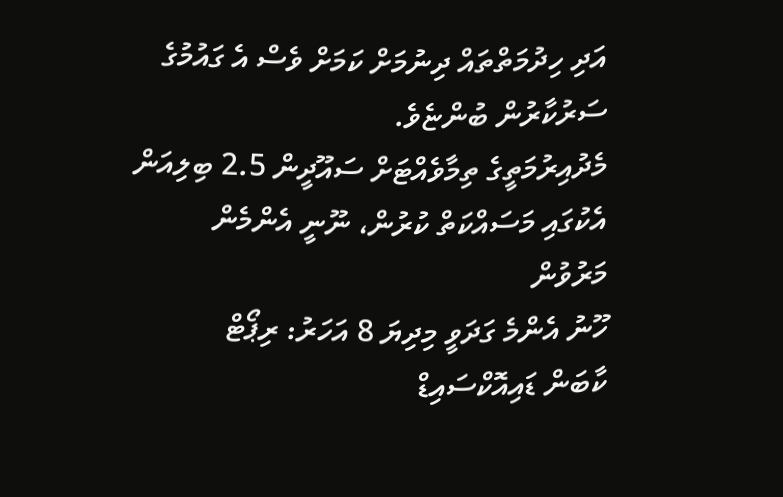އަދި ހިދުމަތްތައް ދިނުމަށް ކަމަށް ވެސް އެ ގައުމުގެ ސަރުކާރުން ބުންޏެވެ.
މެދުއިރުމަތީގެ ތިމާވެއްޓަށް ސައޫދީން 2.5 ބިލިއަން
އެކުގައި މަސައްކަތް ކުރުން، ނޫނީ އެންމެން މަރުވުން
ހޫނު އެންމެ ގަދަވީ މިދިޔަ 8 އަހަރު: ރިޕޯޓް
ކާބަން ޑައިއޮކްސައިޑް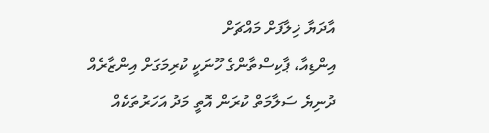އާދަޔާ ޚިލާފަށް މައްޗަށް
އިންޑިއާ، ޕާކިސްތާންގެ ހޫނަކީ ކުރިމަގަށް އިންޒާރެއް
ދުނިޔެ ސަލާމަތް ކުރަން އޮތީ މަދު އަހަރުތަކެއް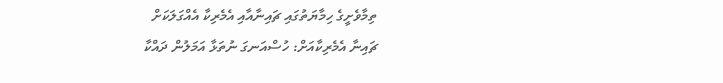ތިމާވެށީގެ ހިމާޔަތުގައި ޗައިނާއާއި އެމެރިކާ އެއްގަލަކަށް
ޗައިނާ އެމެރިކާއަށް: ހުސްއަނގަ ނުތަޅާ އަމަލުން ދައްކާ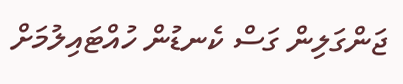ޖަންގަލިން ގަސް ކެނޑުން ހުއްޓައިލުމަށް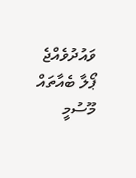ވައުދުވެއްޖެ
ޕޯލާ ބެއާތައް މޫސުމީ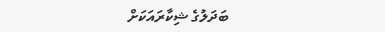ބަދަލުގެ ޝިކާރައަކަށް